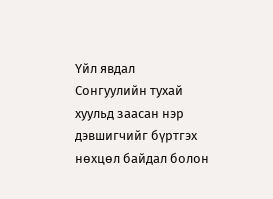Үйл явдал
Сонгуулийн тухай хуульд заасан нэр дэвшигчийг бүртгэх нөхцөл байдал болон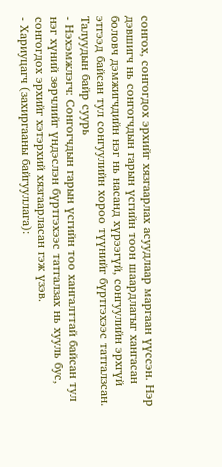сонгох, сонгогдох эрхийг хязгаарлах асуудлаар маргаан үүссэн. Нэр дэвшигч нь сонгогчдын гарын үсгийн тоон шаардлагыг хангасан боловч дэмжигчдийн нэг нь насанд хүрээгүй, сонгуулийн эрхгүй этгээд байсан тул сонгуулийн хороо түүнийг бүртгэхээс татгалзсан.
Талуудын байр суурь
- Нэхэмжлэгч: Сонгогчдын гарын үсгийн тоо хангалттай байсан тул нэг хүний зөрчлийг үндэслэн бүртгэхээс татгалзах нь хууль бус, сонгогдох эрхийг хэтэрхий хязгаарласан гэж үзэв.
- Хариуцагч (захиргааны байгууллага):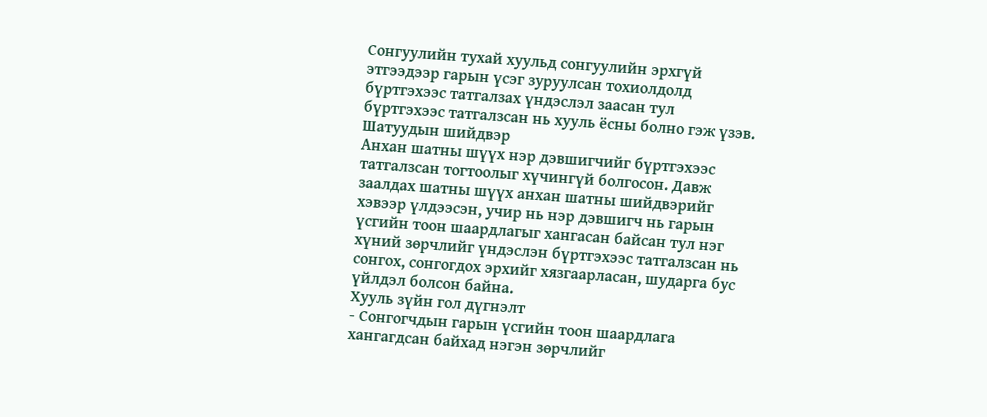Сонгуулийн тухай хуульд сонгуулийн эрхгүй этгээдээр гарын үсэг зуруулсан тохиолдолд бүртгэхээс татгалзах үндэслэл заасан тул бүртгэхээс татгалзсан нь хууль ёсны болно гэж үзэв.
Шатуудын шийдвэр
Анхан шатны шүүх нэр дэвшигчийг бүртгэхээс татгалзсан тогтоолыг хүчингүй болгосон. Давж заалдах шатны шүүх анхан шатны шийдвэрийг хэвээр үлдээсэн, учир нь нэр дэвшигч нь гарын үсгийн тоон шаардлагыг хангасан байсан тул нэг хүний зөрчлийг үндэслэн бүртгэхээс татгалзсан нь сонгох, сонгогдох эрхийг хязгаарласан, шударга бус үйлдэл болсон байна.
Хууль зүйн гол дүгнэлт
- Сонгогчдын гарын үсгийн тоон шаардлага хангагдсан байхад нэгэн зөрчлийг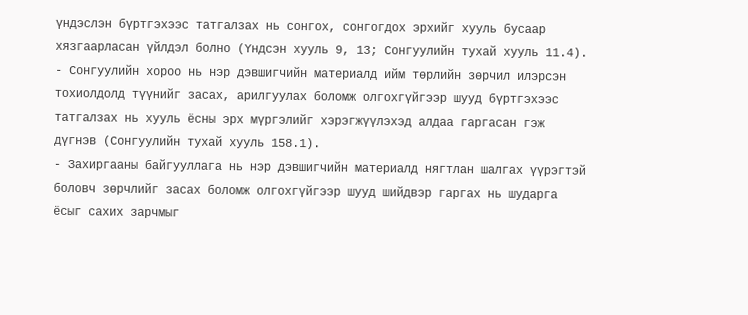үндэслэн бүртгэхээс татгалзах нь сонгох, сонгогдох эрхийг хууль бусаар хязгаарласан үйлдэл болно (Үндсэн хууль 9, 13; Сонгуулийн тухай хууль 11.4).
- Сонгуулийн хороо нь нэр дэвшигчийн материалд ийм төрлийн зөрчил илэрсэн тохиолдолд түүнийг засах, арилгуулах боломж олгохгүйгээр шууд бүртгэхээс татгалзах нь хууль ёсны эрх мүргэлийг хэрэгжүүлэхэд алдаа гаргасан гэж дүгнэв (Сонгуулийн тухай хууль 158.1).
- Захиргааны байгууллага нь нэр дэвшигчийн материалд нягтлан шалгах үүрэгтэй боловч зөрчлийг засах боломж олгохгүйгээр шууд шийдвэр гаргах нь шударга ёсыг сахих зарчмыг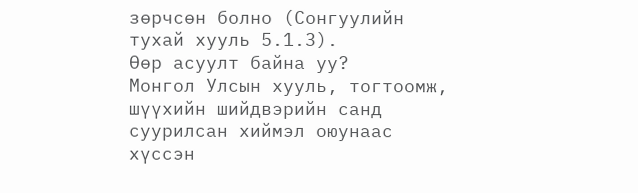зөрчсөн болно (Сонгуулийн тухай хууль 5.1.3).
Өөр асуулт байна уу?
Монгол Улсын хууль, тогтоомж, шүүхийн шийдвэрийн санд суурилсан хиймэл оюунаас хүссэн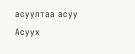асуултаа асуу
Асуух